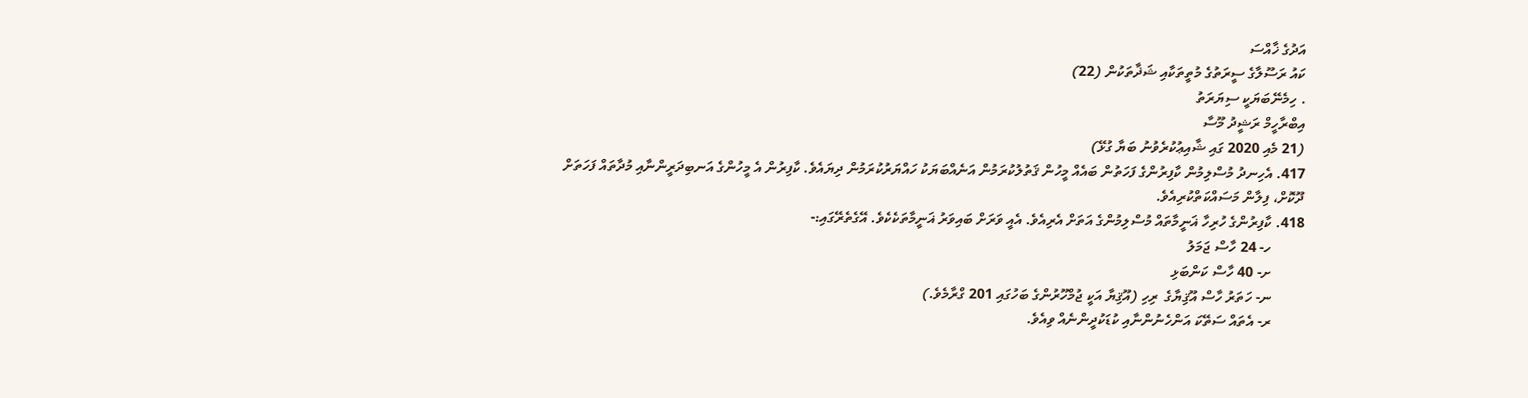އަދުގެ ޚާއްސަ
ކައު ރަސޫލާގެ ސީރަތުގެ މުތީތަކާއި ޝަޛާތަކުން (22)
. ހިމެނޭބަޔަކީ ސިޔަރަތު
އިބްރާހީމް ރަޝީދު މޫސާ
(21 މެއި 2020 ގައި ޝާއިޢުކުރެވުނު ބަޔާ ގުޅޭ)
417. އެހިނދު މުސްލިމުން ކާފިރުންގެ ފަހަތުން ބައެއް މީހުން ޤަތުލުކުރަމުން އަނެއްބަޔަކު ހައްޔަރުކުރަމުން ދިޔައެވެ. ކާފިރުން އެ މީހުންގެ އަނބިދަރީންނާއި މުދާތައް ފަހަތަށް ދޫކޮށް، ފިލާން މަސައްކަތްކުރިއެވެ.
418. ކާފިރުންގެ ހުރިހާ ޣަނީމާތައް މުސްލިމުންގެ އަތަށް އެރިއެވެ. އެއީ ވަރަށް ބައިވަރު ޣަނީމާތަކެކެވެ. އޭގެތެރޭގައި:-
         ހ- 24 ހާސް ޖަމަލު
         ށ- 40 ހާސް ކަންބަޅި
         ނ- ހަތަރު ހާސް އޫޤިޔާގެ  ރިހި (އޫޤިޔާ އަކީ ޖުމްހޫރުންގެ ބަހުގައި 201 ގްރާމެވެ.)
         ރ- އެތައް ސަތޭކަ އަންހެނުންނާއި ކުޑަކުދީންނެއް ވިއެވެ.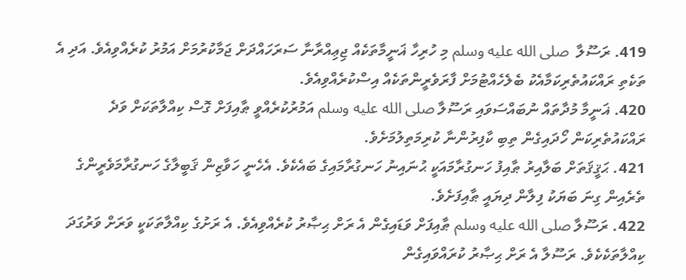419. ރަސޫލާ  صلى الله عليه وسلم މި ހުރިހާ ޣަނީމާތަކެއް ޖިޢިއްރާނާ ސަރަހައްދަށް ޖަމާކުރުމަށް އަމުރު ކުރެއްވިއެވެ. އަދި އެ ތަކެތި ރައްކައުތެރިކަމާއެކު ބެލެހެއްޓުމަށް ފާރަވެރީންތަކެއް އިސްކުރެއްވިއެވެ.
420. ޣަނީމާ މުދާތައް ނުބައްސަވައި ރަސޫލާ صلى الله عليه وسلم އަމުރުކުރެއްވީ ޠާއިފަށް ގޮސް ކިއްލާތަކަށް ވަދެ ރައްކައުތެރިކަން ހޯދައިގެން ތިބި ކާފިރުންނާ ކުރިމަތިލުމަށެވެ.
421. ޙަޤީޤަތަށް ބަލާއިރު ޠާއިފު ހަނގުރާމައަކީ ޙުނައިނު ހަނގުރާމައިގެ ބައެކެވެ. އެހެނީ ހަވާޒިން ޤަބީލާގެ ހަނގުރާމަވެރީންގެ ތެރެއިން ގިނަ ބަޔަކު ފިލާން ދިޔައީ ޠާއިފަށެވެ.
422. ރަސޫލާ صلى الله عليه وسلم ޠާއިފަށް ވަޑައިގެން އެ ރަށް ޙިޞާރު ކުރެއްވިއެވެ. އެ ރަށުގެ ކިއްލާތަކަކީ ވަރަށް ވަރުގަދަ ކިއްލާތަކެކެވެ. ރަސޫލާ އެ ރަށް ޙިޞާރު ކުރައްވައިގެން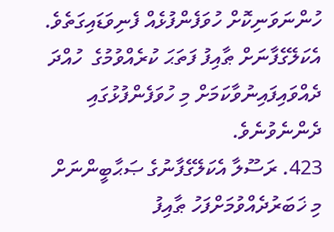ހުންނަވަނިކޮށް ހުވަފެންފުޅެއް ފެނިވަޑައިގަތެވެ. އެކަލޭގެފާނަށް ޠާއިފު ފަތަޙަ ކުރެއްވުމުގެ  ހުއްދަ ދެއްވައިފައިނުވާކަމަށް މި ހުވަފެންފުޅުގައި ދެންނެވުނެވެ.
423. ރަސޫލާ އެކަލޭގެފާނުގެ ޞަޙާބީންނަށް މި ޚަބަރުދެއްވުމަށްފަހު ޠާއިފު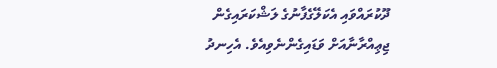ދޫކުރައްވައި އެކަލޭގެފާނުގެ ލަޝްކަރައިގެން ޖިޢިއްރާނާއަށް ވަޑައިގެންނެވިއެވެ. އެހިނދު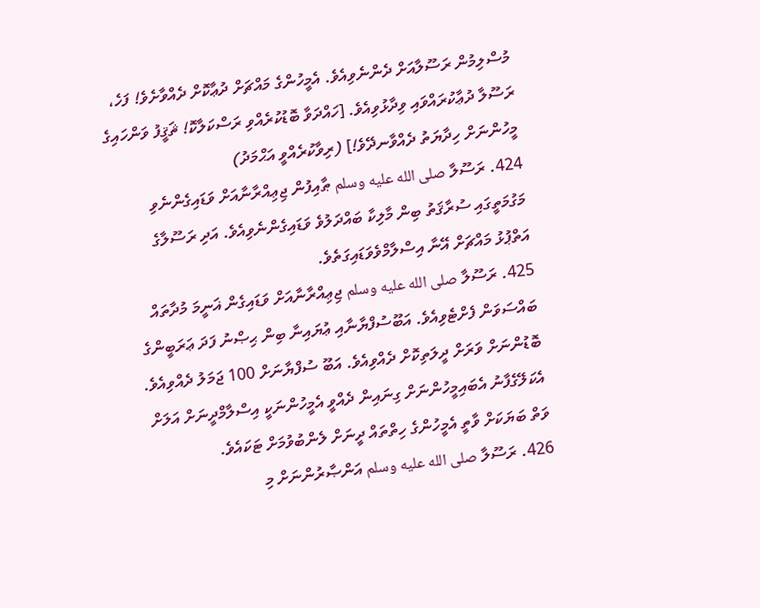މުސްލިމުން ރަސޫލާއަށް ދެންނެވިއެވެ. އެމީހުންގެ މައްޗަށް ދުޢާކޮށް ދެއްވާށެވެ! ފަހެ، ރަސޫލާ ދުޢާކުރައްވައި ވިދާޅުވިއެވެ. [ހައްދަވާ ބޮޑުކުރެއްވި ރަސްކަލާކޮ! ޘަޤީފު ވަންހައިގެ މީހުންނަށް ހިދާޔަތު ދެއްވާނދޭވެ!] (ރިވާކުރެއްވީ އަޙްމަދު)
424. ރަސޫލާ صلى الله عليه وسلم ޠާއިފުން ޖިޢިއްރާނާއަށް ވަޑައިގެންނެވި މަގުމަތީގައި ސުރާޤަތު ބިން މާލިކާ ބައްދަލުވެ ވަޑައިގެންނެވިއެވެ. އަދި ރަސޫލާގެ އަތްޕުޅު މައްޗަށް އޭނާ އިސްލާމްވެވަޑައިގަތެވެ.
425. ރަސޫލާ صلى الله عليه وسلم ޖިޢިއްރާނާއަށް ވަޑައިގެން ޣަނީމަ މުދާތައް ބައްސަވަން ފެށްޓެވިއެވެ. އަބޫސުފްޔާނާއި ޢުޔައިނާ ބިން ޙިޞްނު ފަދަ ޢަރަބީންގެ ބޮޑުންނަށް ވަރަށް ދީލަތިކޮށް ދެއްވިއެވެ. އަބޫ ސުފްޔާނަށް 100 ޖަމަލު ދެއްވިއެވެ. އެކަލޭގެފާނު އެބައިމީހުންނަށް ގިނައިން ދެއްވީ އެމީހުންނަކީ އިސްލާމްދީނަށް އަލަށް ވަތް ބަޔަކަށް ވާތީ އެމީހުންގެ ހިތްތައް ދީނަށް ލެންބުވުމަށް ޓަކައެވެ.
426. ރަސޫލާ صلى الله عليه وسلم އަންޞާރުންނަށް މި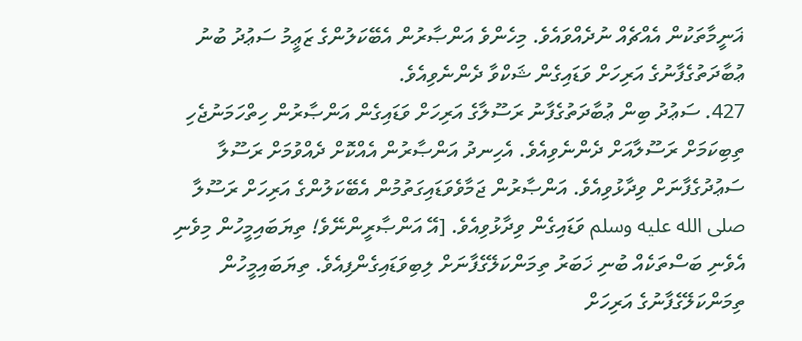ޣަނީމާތަކުން އެއްޗެއް ނުދެއްވައެވެ. މިހެންވެ އަންޞާރުން އެބޭކަލުންގެ ޒަޢީމު ސަޢުދު ބުނު ޢުބާދަތުގެފާނުގެ އަރިހަށް ވަޑައިގެން ޝަކްވާ ދެންނެވިއެވެ.
427. ސަޢުދު ބިން ޢުބާދަތުގެފާނު ރަސޫލާގެ އަރިހަށް ވަޑައިގެން އަންޞާރުން ހިތްހަމަނުޖެހި ތިބިކަމަށް ރަސޫލާއަށް ދެންނެވިއެވެ. އެހިނދު އަންޞާރުން އެއްކޮށް ދެއްވުމަށް ރަސޫލާ ސަޢުދުގެފާނަށް ވިދާޅުވިއެވެ. އަންޞާރުން ޖަމާވެވަޑައިގަތުމުން އެބޭކަލުންގެ އަރިހަށް ރަސޫލާ صلى الله عليه وسلم ވަޑައިގެން ވިދާޅުވިއެވެ. [އޭ އަންޞާރީންނޭވެ! ތިޔަބައިމީހުން މިވެނި އެވެނި ބަސްތަކެއް ބުނި ޚަބަރު ތިމަންކަލޭގެފާނަށް ލިބިވަޑައިގެންފިއެވެ. ތިޔަބައިމީހުން ތިމަންކަލޭގެފާނުގެ އަރިހަށް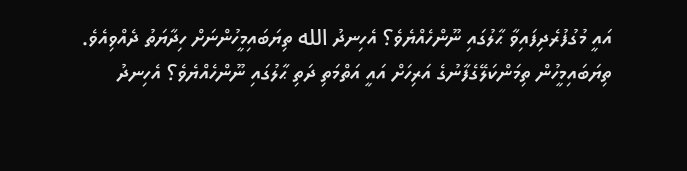އައީ މުގުފުރެދިފައިވާ ޙާލުގައި ނޫންހެއްޔެވެ؟ އެހިނދު الله ތިޔަބައިމީހުންނަށް ހިދާޔަތު ދެއްވިއެވެ. ތިޔަބައިމީހުން ތިމަންކަލޭގެފާނުގެ އަރިހަށް އައީ އަތްމަތި ދަތި ޙާލުގައި ނޫންހެއްޔެވެ؟ އެހިނދު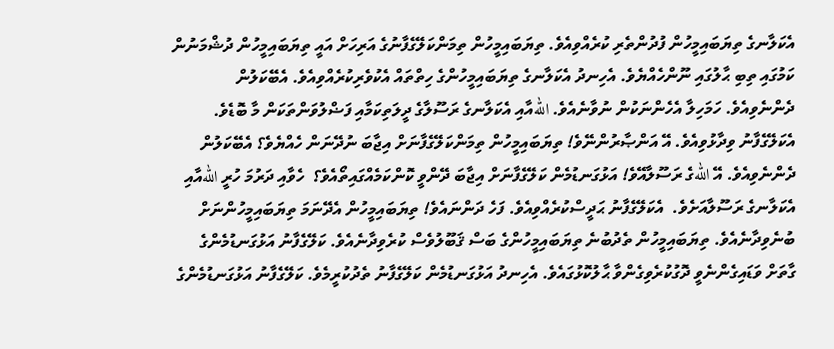އެކަލާނގެ ތިޔަބައިމީހުން ފުދުންތެރި ކުރެއްވިއެވެ. ތިޔަބައިމީހުން ތިމަންކަލޭގެފާނުގެ އަރިހަށް އައީ ތިޔަބައިމީހުން ދުޝްމަނުން ކަމުގައި ތިބި ޙާލުގައި ނޫންހެއްޔެވެ. އެހިނދު އެކަލާނގެ ތިޔަބައިމީހުންގެ ހިތްތައް އެކުވެރިކުރެއްވިއެވެ. އެބޭކަލުން ދެންނެވިއެވެ. ހަމަހިލާ އެހެންނަކުން ނުވާނެއެވެ. اللهއާއި އެކަލާނގެ ރަސޫލާގެ ދީލަތިކަމާއި ފަޟްލުވަންތަކަން މާ ބޮޑެވެ. އެކަލޭގެފާނު ވިދާޅުވިއެވެ. އޭ އަންޞާރުންނޭވެ! ތިޔަބައިމީހުން ތިމަންކަލޭގެފާނަށް އިޖާބަ ނުދޭނަން ހެއްޔެވެ؟ އެބޭކަލުން ދެންނެވިއެވެ. އޭ اللهގެ ރަސޫލާއޭވެ! އަޅުގަނޑުމެން ކަލޭގެފާނަށް އިޖާބަ ދޭންވީ ކޮންކަމެއްގައިތޯއެވެ؟  ހެވާއި ދަރުމަ ހުރީ اللهއާއި އެކަލާނގެ ރަސޫލާއަށެވެ.  އެކަލޭގެފާނު ޙަދީސްކުރެއްވިއެވެ. ފަހެ ދަންނައެވެ! ތިޔަބައިމީހުން އެދޭނަމަ ތިޔަބައިމީހުންނަށް ބުނެވިދާނެއެވެ. ތިޔަބައިމީހުން ތެދުބުނެ ތިޔަބައިމީހުންގެ ބަސް ޤަބޫލުވެސް ކުރެވިދާނެއެވެ. ކަލޭގެފާނު އަޅުގަނޑުމެންގެ ގާތަށް ވަޑައިގެންނެވީ ދޮގުކުރެވިގެންވާ ޙާލުކޮޅުގައެވެ. އެހިނދު އަޅުގަނޑުމެން ކަލޭގެފާނު ތެދުކުރީމެވެ. ކަލޭގެފާނު އަޅުގަނޑުމެންގެ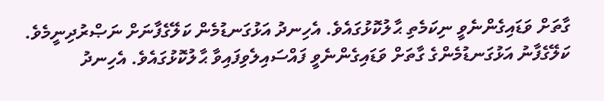ގާތަށް ވަޑައިގެންނެވީ ނިކަމެތި ޙާލުކޮޅުގައެވެ. އެހިނދު އަޅުގަނޑުމެން ކަލޭގެފާނަށް ނަޞްރުދިނީމެވެ. ކަލޭގެފާނު އަޅުގަނޑުމެންގެ ގާތަށް ވަޑައިގެންނެވީ ފައްސައިލެވިފައިވާ ޙާލުކޮޅުގައެވެ. އެހިނދު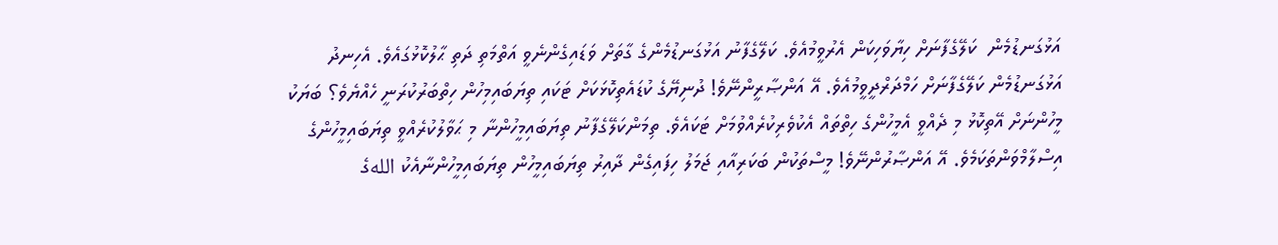އަޅުގަނޑުމެން  ކަލޭގެފާނަށް ހިޔާވަހިކަން އެރުވީމުއެވެ. ކަލޭގެފާނު އަޅުގަނޑުމެންގެ ގާތަށް ވަޑައިގެންނެވީ އަތްމަތި ދަތި ޙާލުކޮޅުގައެވެ. އެހިނދު އަޅުގަނޑުމެން ކަލޭގެފާނަށް ހަމްދަރްދީވީމުއެވެ. އޭ އަންޞާރީންނޭވެ! ދުނިޔޭގެ ކުޑައެތިކޮޅަކަށް ޓަކައި ތިޔަބައިމިހުން ހިތްބަރުކުރަނީ ހެއްޔެވެ؟ ބަޔަކު މީހުންނަށް އޭތިކޮޅު މި ދެއްވީ އެމީހުންގެ ހިތްތައް އެކުވެރިކުރެއްވުމަށް ޓަކައެވެ. ތިމަންކަލޭގެފާނު ތިޔަބައިމީހުންނާ މި ޙަވާލުކުރެއްވީ ތިޔަބައިމީހުންގެ އިސްލާމްވަންތަކަމެވެ. އޭ އަންޞާރުންނޭވެ! މީސްތަކުން ބަކަރިއާއި ޖަމަލު ހިފައިގެން ދާއިރު ތިޔަބައިމީހުން ތިޔަބައިމީހުންނާއެކު اللهގެ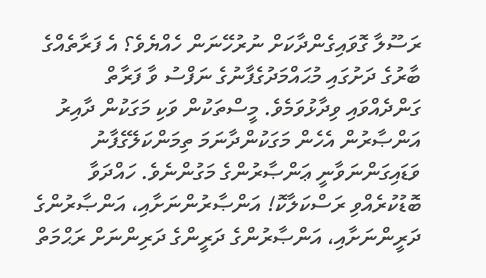ރަސޫލާ ގޮވައިގެންދާކަށް ނުރުހޭނަން ހެއްޔެވެ؟ އެ ފަރާތެއްގެ ބާރުގެ ދަށުގައި މުޙައްމަދުގެފާނުގެ ނަފްސު ވާ ފަރާތް ގަންދެއްވައި ވިދާޅުވަމެވެ. މީސްތަކުން ވަކި މަގަކުން ދާއިރު އަންޞާރުން އެހެން މަގަކުންދާނަމަ ތިމަންކަލޭގެފާނު ވަޑައިގަންނަވާނީ ޢަންޞާރުންގެ މަގުންނެވެ. ހައްދަވާ ބޮޑުކުރެއްވި ރަސްކަލާކޮ! އަންޞާރުންނަށާއި، އަންޞާރުންގެ ދަރީންނަށާއި، އަންޞާރުންގެ ދަރީންގެ ދަރިންނަށް ރަޙްމަތް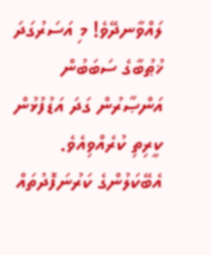ލައްވާނދޭވެ! މި އަސަރުގަދަ ޚުޠުބާގެ ސަބަބުން އަންޞާރުން ގަދަ އަޑުފުޅުން ކީރިތި ކުރެއްވިއެވެ. އެބޭކަލުންގެ ކަރުނަފޮދުތައް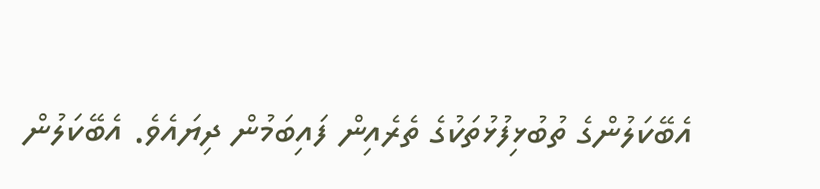އެބޭކަލުންގެ ތުބުޅިފުޅުތަކުގެ ތެރެއިން ފައިބަމުން ދިޔައެވެ. އެބޭކަލުން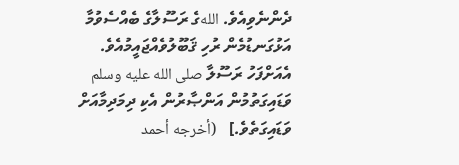ދެންނެވިއެވެ. اللهގެ ރަސޫލާގެ ބެއްސެވުމާ އަޅުގަނޑުމެން ރުހި ޤަބޫލުވެއްޖައީމުއެވެ. އެއަށްފަހު ރަސޫލާ صلى الله عليه وسلم ވަޑައިގަތުމުން އަންޞާރުން އެކި ދިމަދިމާއަށް ވަޑައިގަތެވެ.]   (أخرجه أحمد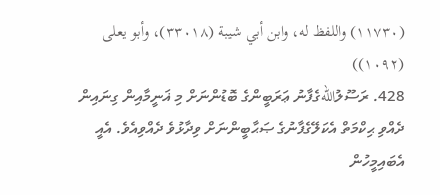(١١٧٣٠) واللفظ له، وابن أبي شيبة (٣٣٠١٨)، وأبو يعلى (١٠٩٢))
428. ރަސޫލުاللهގެފާނު ޢަރަބީންގެ ބޮޑުންނަށް މި ޣަނީމާއިން ގިނައިން ދެއްވި ޙިކްމަތް އެކަލޭގެފާނުގެ ޞަޙާބީންނަށް ވިދާޅުވެ ދެއްވިއެވެ. އެއީ އެބައިމީހުން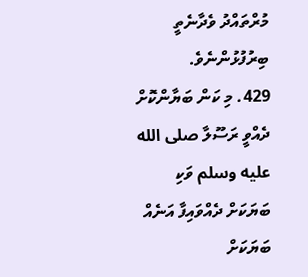މުރްތައްދު ވެދާނެތީ ބިރުފުޅުންނެވެ.
429. މި ކަން ބަޔާންކޮށް ދެއްވީ ރަސޫލާ صلى الله عليه وسلم ވަކި ބަޔަކަށް ދެއްވައިފާ އަނެއް ބަޔަކަށް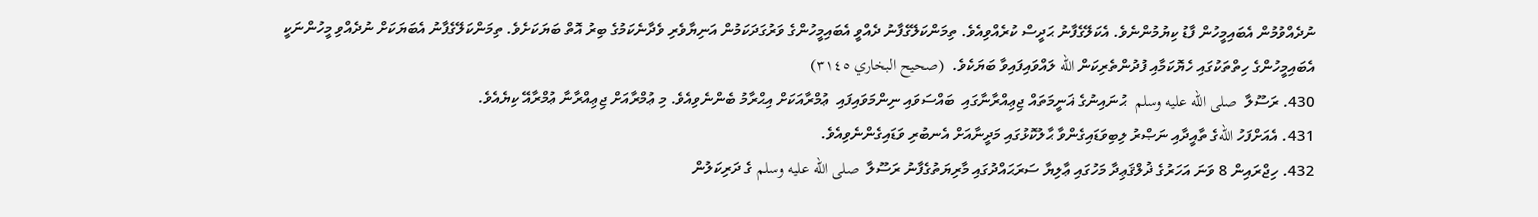ނުދެއްވުމުން އެބައިމީހުން ފާޑު ކިޔުމުންނެވެ. އެކަލޭގެފާނު ޙަދީސް ކުރެއްވިއެވެ. ތިމަންކަލޭގެފާނު ދެއްވީ އެބައިމީހުންގެ ވަރުގަދަކަމުން އަނިޔާވެރި ވެދާނެކަމުގެ ބިރު އޮތް ބަޔަކަށެވެ. ތިމަންކަލޭގެފާނު އެބަޔަކަށް ނުދެއްވި މީހުންނަކީ އެބައިމީހުންގެ ހިތްތަކުގައި ހެޔޮކަމާއި ފުދުންތެރިކަން الله ލައްވައިފައިވާ ބަޔަކެވެ.  (صحيح البخاري ٣١٤٥)
430. ރަސޫލާ  صلى الله عليه وسلم  ޙުނައިނުގެ ޣަނީމަތައް ޖިޢިއްރާނާގައި  ބައްސަވައި ނިންމަވައިފައި  ޢުމްރާއަކަށް އިޙްރާމު ބެންނެވިއެވެ. މި ޢުމްރާއަށް ޖިޢިއްރާނާ ޢުމްރާއޭ ކިޔެއެވެ.
431. އެއަށްފަހު اللهގެ ތާއީދާއި ނަޞްރު ލިބިވަޑައިގެންވާ ޙާލުކޮޅުގައި މަދީނާއަށް އެނބުރި ވަޑައިގެންނެވިއެވެ.
432. ހިޖްރައިން 8 ވަނަ އަހަރުގެ ޛުލްޤަޢިދާ މަހުގައި ޢާލިޔާ ސަރަޙައްދުގައި މާރިޔަތުގެފާނު ރަސޫލާ  صلى الله عليه وسلم ގެ ދަރިކަލުން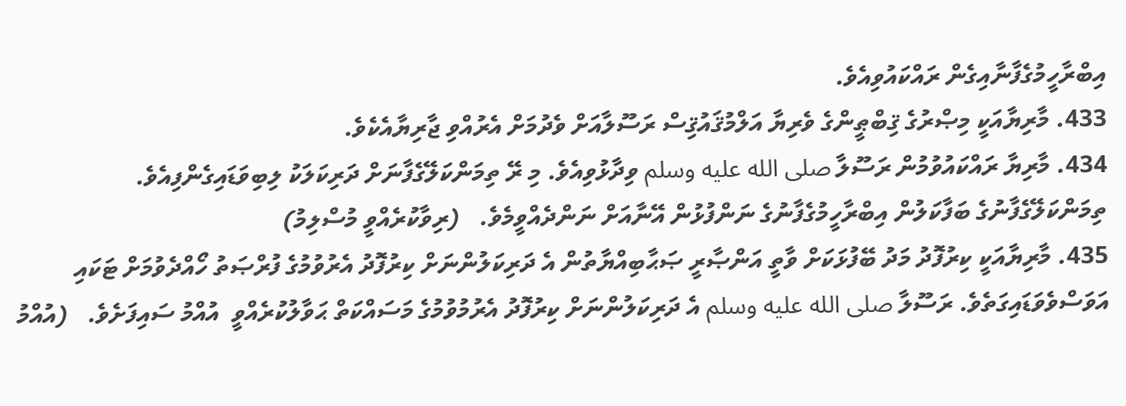އިބްރާހީމުގެފާނާއިގެން ރައްކައުވިއެވެ.
433. މާރިޔާއަކީ މިޞްރުގެ ޤިބްޠީންގެ ވެރިޔާ އަލްމުޤައުޤިސް ރަސޫލާއަށް ވެދުމަށް އެރުއްވި ޖާރިޔާއެކެވެ.
434. މާރިޔާ ރައްކައުވުމުން ރަސޫލާ صلى الله عليه وسلم ވިދާޅުވިއެވެ. މި ރޭ ތިމަންކަލޭގެފާނަށް ދަރިކަލަކު ލިބިވަޑައިގެންފިއެވެ. ތިމަންކަލޭގެފާނުގެ ބަފާކަލުން އިބްރާހީމުގެފާނުގެ ނަންފުޅުން އޭނާއަށް ނަންދެއްވީމެވެ.   (ރިވާކުރެއްވީ މުސްލިމު)
435. މާރިޔާއަކީ ކިރުފޮދު މަދު ބޭފުޅަކަށް ވާތީ އަންޞާރީ ޞަޙާބިއްޔާތުން އެ ދަރިކަލުންނަށް ކިރުފޮދު އެރުވުމުގެ ފުރްޞަތު ހޯއްދެވުމަށް ޓަކައި އަވަސްވެވަޑައިގަތެވެ. ރަސޫލާ صلى الله عليه وسلم އެ ދަރިކަލުންނަށް ކިރުފޮދު އެރުމުވުމުގެ މަސައްކަތް ޙަވާލުކުރެއްވީ  އުއްމު ސައިފަށެވެ.   (އުއްމު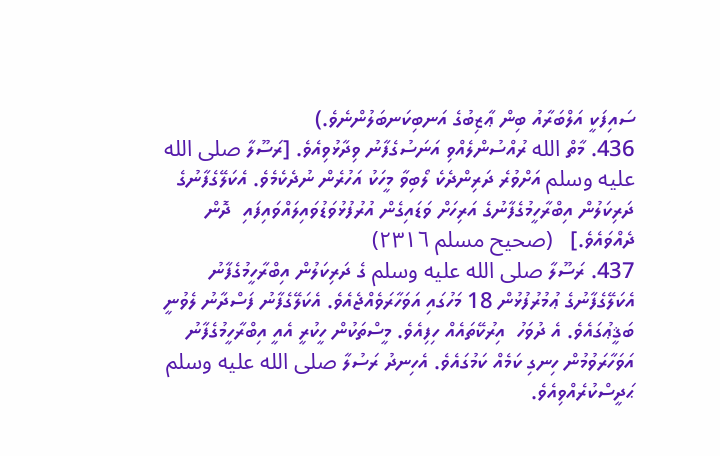ސައިފަކީ އަލްބަރާއު ބިން ޢާޒިބުގެ އަނބިކަނބަލުންނެވެ.)
436. މާތް الله ރުއްސުންލެއްވި އަނަސުގެފާނު ވިދާޅުވިއެވެ. [ރަސޫލާ صلى الله عليه وسلم އަށްވުރެ ދަރިންދެކެ ލޯބިވާ މީހަކު އަހުރެން ނުދެކެމެވެ. އެކަލޭގެފާނުގެ ދަރިކަލުން އިބްރާހީމުގެފާނުގެ އަރިހަށް ވަޑައިގެން އުރުފުޅުވަޑުވައިލައްވައިފައި  ދޮން ދެއްވައެވެ.]   (صحيح مسلم ٢٣١٦)
437. ރަސޫލާ صلى الله عليه وسلم ގެ ދަރިކަލުން އިބްރާހީމުގެފާނު އެކަލޭގެފާނުގެ ޢުމުރުފުޅުން 18 މަހުގައި އަވަހާރަވެއްޖެއެވެ. އެކަލޭގެފާނު ފަސްދާނު ލެވުނީ ބަޤީޢުގައެވެ. އެ ދުވަހު  އިރުކޭތައެއް ހިފިއެވެ. މީސްތަކުން ހީކުރީ އެއީ އިބްރާހީމުގެފާނު އަވަހާރަވުމުން ހިނގި ކަމެއް ކަމުގައެވެ. އެހިނދު ރަސުލާ صلى الله عليه وسلم ޙަދީސްކުރެއްވިއެވެ.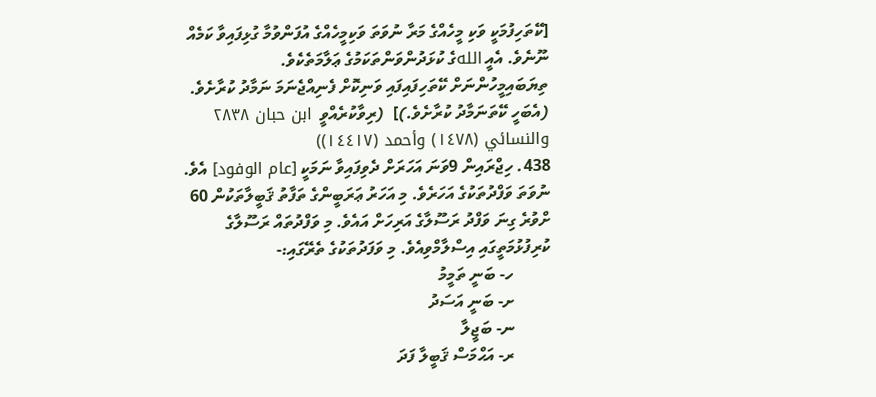[ކޭތަހިފުމަކީ ވަކި މީހެއްގެ މަރާ ނުވަތަ ވަކިމީހެއްގެ އުފަންވުމާ ގުޅިފައިވާ ކަމެއް ނޫނެވެ. އެއީ اللهގެ ކުޅަދުންވަންތަކަމުގެ ޢަލާމަތެކެވެ. ތިޔަބައިމީހުންނަށް ކޭތަހިފައިފައި ވަނިކޮށް ފެނިއްޖެނަމަ ނަމާދު ކުރާށެވެ. (އެބަހީ ކޭތަނަމާދު ކުރާށެވެ.)]  (ރިވާކުރެއްވީ  ابن حبان ٢٨٣٨ والنسائي (١٤٧٨) وأحمد (١٤٤١٧))
438. ހިޖްރައިން 9ވަނަ އަހަރަށް ދެވިފައިވާ ނަމަކީ [عام الوفود] އެވެ. ނުވަތަ ވަފްދުތަކުގެ އަހަރެވެ. މި އަހަރު ޢަރަބީންގެ ތަފާތު ޤަބީލާތަކުން 60 ށްވުރެ ގިނަ ވަފްދު ރަސޫލާގެ އަރިހަށް އައެވެ. މި ވަފްދުތައް ރަސޫލާގެ ކުރިފުޅުމަތީގައި އިސްލާމްވިއެވެ. މި ވަފަދުތަކުގެ ތެރޭގައި:-
         ހ- ބަނީ ތަމީމު
         ށ- ބަނީ އަސަދު
         ނ- ބަޖީލާ
         ރ- އަޙްމަސް ޤަބީލާ ފަދަ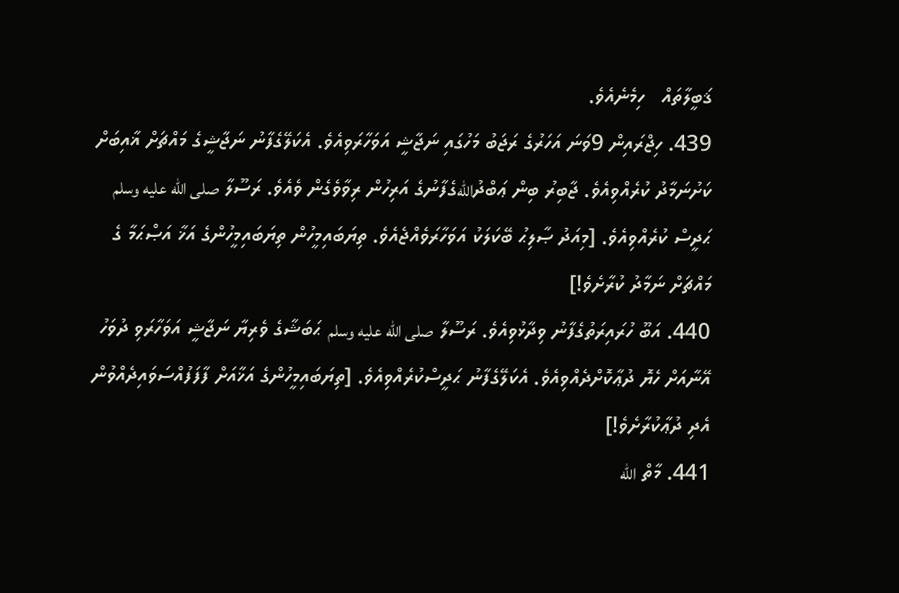ޤަބީލާތައް   ހިމެނެއެވެ.
439. ހިޖްރައިން 9ވަނަ އަހަރުގެ ރަޖަބު މަހުގައި ނަޖާޝީ އަވަހާރަވިއެވެ. އެކަލޭގެފާނު ނަޖާޝީގެ މައްޗަށް ޣާއިބަށް ކަށުނަމާދު ކުރެއްވިއެވެ. ޖާބިރު ބިން ޢަބްދުاللهގެފާނުގެ އަރިހުން ރިވާވެގެން ވެއެވެ. ރަސޫލާ صلى الله عليه وسلم ޙަދީސް ކުރެއްވިއެވެ. [މިއަދު ޞާލިޙު ބޭކަލަކު އަވަހާރަވެއްޖެއެވެ. ތިޔަބައިމީހުން ތިޔަބައިމީހުންގެ އަޚާ އަޞްޙަމާ ގެ މައްޗަށް ނަމާދު ކުރާށެވެ!]
440. އަބޫ ހުރައިރަތުގެފާނު ވިދާޅުވިއެވެ. ރަސޫލާ صلى الله عليه وسلم  ޙަބަޝާގެ ވެރިޔާ ނަޖާޝީ އަވަހާރަވި ދުވަހު އޭނާއަށް ހެޔޮ ދުޢާކޮށްދެއްވިއެވެ. އެކަލޭގެފާނު ޙަދީސްކުރެއްވިއެވެ. [ތިޔަބައިމީހުންގެ އަޚާއަށް ފާފަފުއްސަވައިދެއްވުން އެދި ދުޢާކުރާށެވެ!]
441. މާތް الله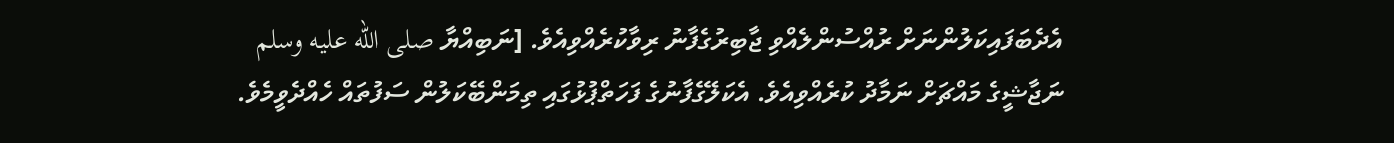އެދެބަފައިކަލުންނަށް ރުއްސުންލެއްވި ޖާބިރުގެފާނު ރިވާކުރެއްވިއެވެ. [ނަބިއްޔާ صلى الله عليه وسلم ނަޖާޝީގެ މައްޗަށް ނަމާދު ކުރެއްވިއެވެ. އެކަލޭގެފާނުގެ ފަހަތްޕުޅުގައި ތިމަންބޭކަލުން ސަފުތައް ހެއްދެވީމެވެ.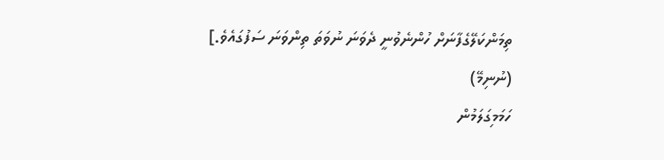ތިމަންކަލޭގެފާނަށް ހުންނެވުނީ ދެވަނަ ނުވަތަ ތިންވަނަ ސަފުގައެވެ.]
(ނުނިމޭ)
ހަމަމިގަލަމުން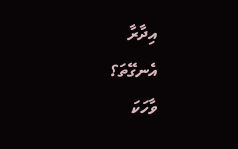އިދާރާ
އެނގޭތަ؟
ވާހަކަ